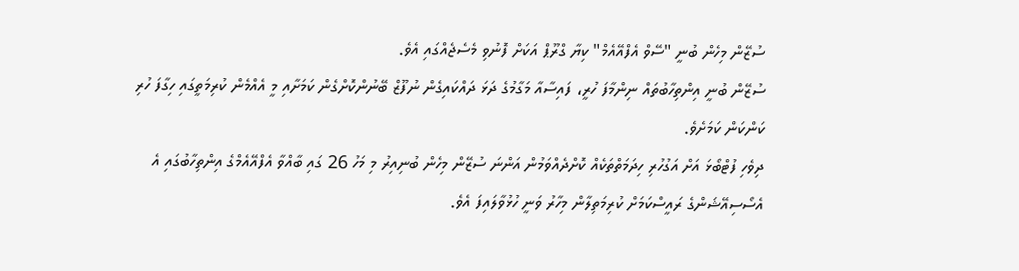ސުޒޭން މިހެން ބުނީ "ސޭވް އެފްއޭއެމް" ކިޔާ ގްރޫޕް އަކަށް ފޮނުވި މެސެޖެއްގައި އެވެ.
ސުޒޭން ބުނީ އިންތިހާބުތައް ނިންމާފަ ހުރީ، ފައިސާއާ މަގާމުގެ ދަޅަ ދައްކައިގެން ނުފޫޒް ބޭނުންކޮށްގެން ކަމަށާއި މީ އެއްމެން ކުރިމަތީގައި ހިގާފަ ހުރި ކަންކަން ކަމަށެވެ.
ދިވެހި ފުޓްބޯޅަ އަށް އަގުހުރި ހިދަމަތްތަކެއް ކޮށްދެއްވަމުން އަންނަ ސުޒޭން މިހެން ބުނިއިރު މި މަހު 26 ގައި ބާއްވާ އެފްއޭއެމްގެ އިންތިހާބުގައި އެ އެސޯސިއޭޝަންގެ ރައީސްކަމަށް ކުރިމަތިލާން މިހާރު ވަނީ ހުޅުވާލައިފަ އެވެ.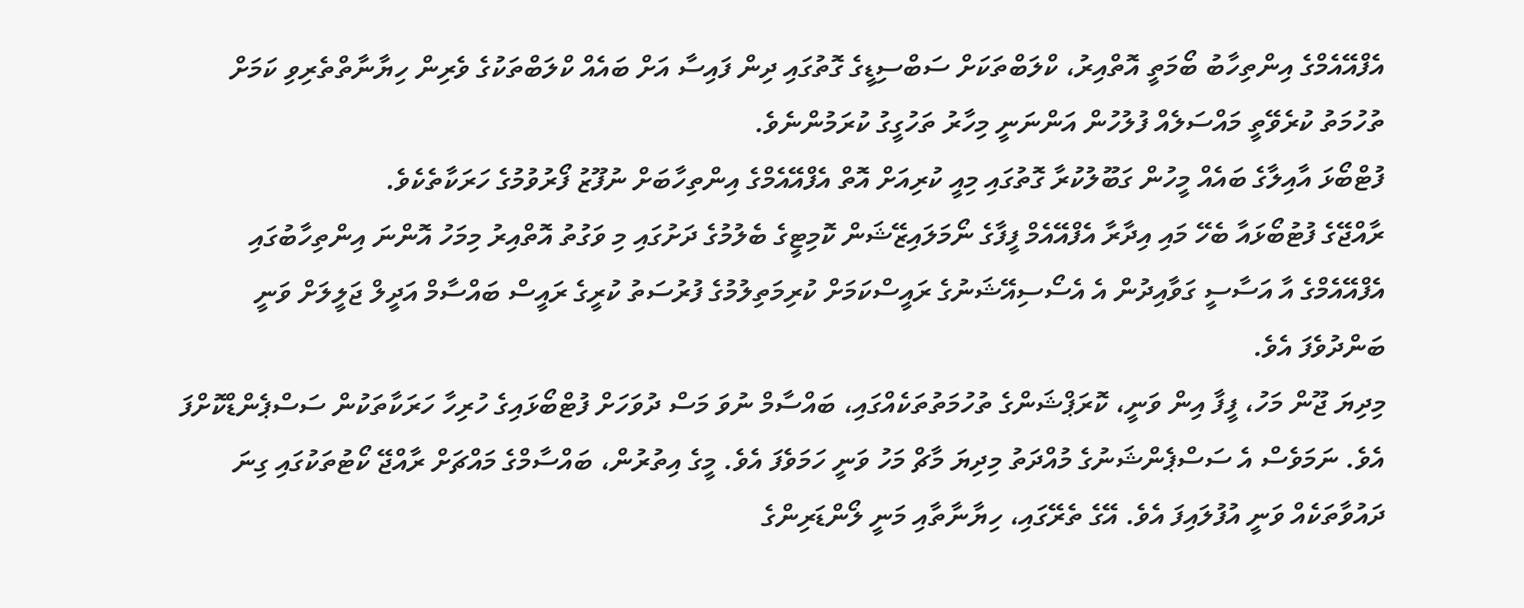އެފްއޭއެމްގެ އިންތިހާބު ބޯމަތީ އޮތްއިރު، ކްލަބްތަކަށް ސަބްސިޑީގެ ގޮތުގައި ދިން ފައިސާ އަށް ބައެއް ކްލަބްތަކުގެ ވެރިން ހިޔާނާތްތެރިވި ކަމަށް ތުހުމަތު ކުރެވޭތީ މައްސަލެއް ފުލުހުން އަންނަނީ މިހާރު ތަހުގީގު ކުރަމުންނެވެ.
ފުޓްބޯޅަ އާއިލާގެ ބައެއް މީހުން ގަބޫލުކުރާ ގޮތުގައި މިއީ ކުރިއަށް އޮތް އެފްއޭއެމްގެ އިންތިހާބަށް ނުފޫޒު ފޯރުވުމުގެ ހަރަކާތެކެވެ.
ރާއްޖޭގެ ފުޓުބޯޅައާ ބެހޭ މައި އިދާރާ އެފްއޭއެމް ފީފާގެ ނޯމަލައިޒޭޝަން ކޮމިޓީގެ ބެލުމުގެ ދަށުގައި މި ވަގުތު އޮތްއިރު މިމަހު އޮންނަ އިންތިހާބުގައި އެފްއޭއެމްގެ އާ އަސާސީ ގަވާއިދުން އެ އެސޯސިއޭޝަނުގެ ރައީސްކަމަށް ކުރިމަތިލުމުގެ ފުރުސަތު ކުރީގެ ރައީސް ބައްސާމް އަދީލް ޖަލީލަށް ވަނީ ބަންދުވެފަ އެވެ.
މިދިޔަ ޖޫން މަހު، ފީފާ އިން ވަނީ، ކޮރަޕްޝަންގެ ތުހުމަތުތަކެއްގައި، ބައްސާމް ނުވަ މަސް ދުވަހަށް ފުޓްބޯޅައިގެ ހުރިހާ ހަރަކާތަކުން ސަސްޕެންޑްކޮށްފަ އެވެ. ނަމަވެސް އެ ސަސްޕެންޝަނުގެ މުއްދަތު މިދިޔަ މާޗް މަހު ވަނީ ހަމަވެފަ އެވެ. މީގެ އިތުރުން، ބައްސާމްގެ މައްޗަށް ރާއްޖޭ ކޯޓުތަކުގައި ގިނަ ދައުވާތަކެއް ވަނީ އުފުލައިފަ އެވެ. އޭގެ ތެރޭގައި، ހިޔާނާތާއި މަނީ ލޯންޑަރިންގެ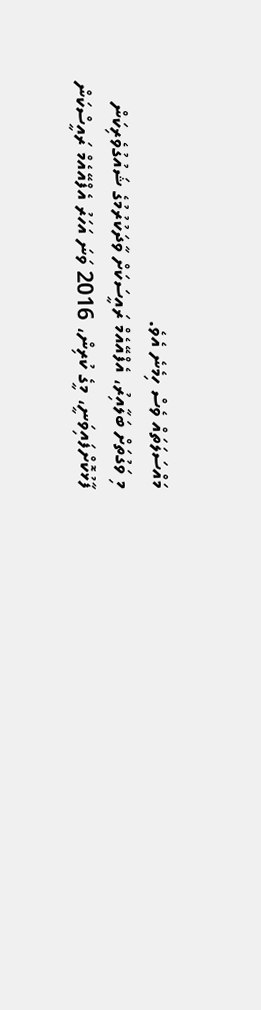މައްސަލަތައް ވެސް ހިމެނެ އެވެ.
މި ވަގުތަށް ބަލާއިރު، އެފްއޭއެމް ރައީސަކަށް ވާދަކުރުމުގެ ޝައުގުވެރިކަން ފާޅުކޮށްފައިވަނީ، މީގެ ކުރިން، 2016 ވަނަ އަހަރު އެފްއޭއެމް ރައީސްކަން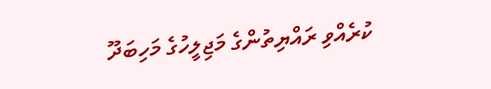ކުރެއްވި ރައްޔިތުންގެ މަޖިލީހުގެ މަހިބަދޫ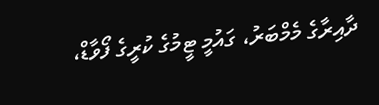ދާއިރާގެ މެމްބަރު، ގައުމީ ޓީމުގެ ކުރީގެ ފޯވާޑް،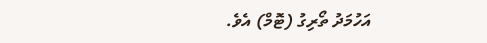އަހުމަދު ތޯރިގު (ޓޮމް) އެވެ.